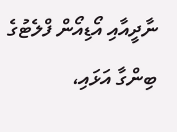ނާދީއާއި އޯޑިއޯން ފްލެޓުގެ ބިންގާ އަޅައި،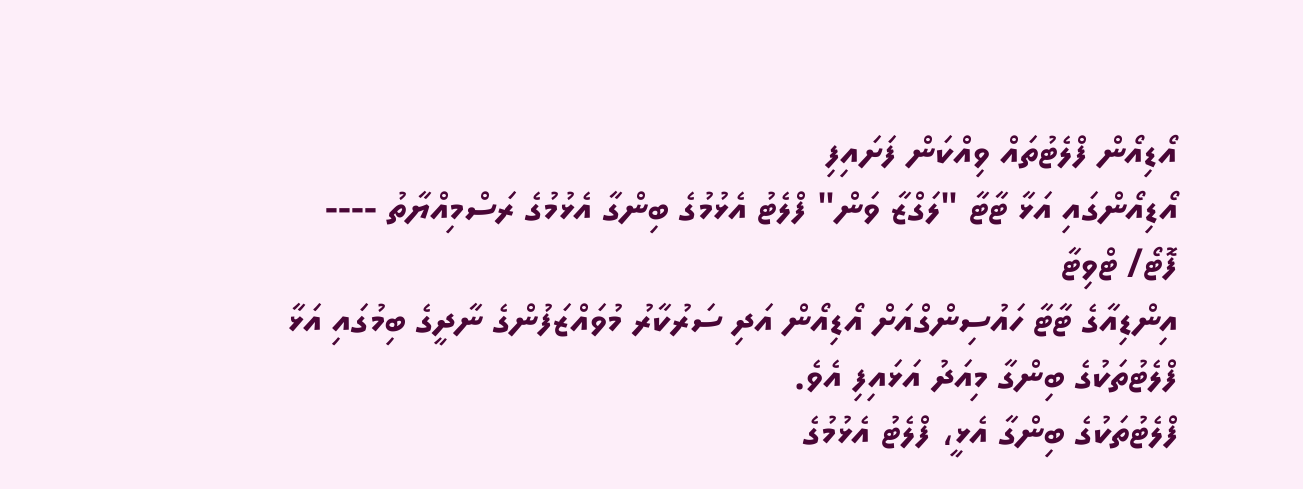އޯޑިއޯން ފްލެޓުތައް ވިއްކަން ފަށައިފި
އޯޑިއޯންގައި އަޅާ ޓާޓާ "ލަގްޒާ ވަން" ފްލެޓު އެޅުމުގެ ބިންގާ އެޅުމުގެ ރަސްމިއްޔާތު ---- ފޮޓޯ/ ޓްވިޓާ
އިންޑިއާގެ ޓާޓާ ހައުސިންގްއަށް އޯޑިއޯން އަދި ސަރުކާރު މުވައްޒަފުންގެ ނާދީގެ ބިމުގައި އަޅާ ފްލެޓުތަކުގެ ބިންގާ މިއަދު އަޅައިފި އެވެ.
ފްލެޓުތަކުގެ ބިންގާ އެޅީ، ފްލެޓު އެޅުމުގެ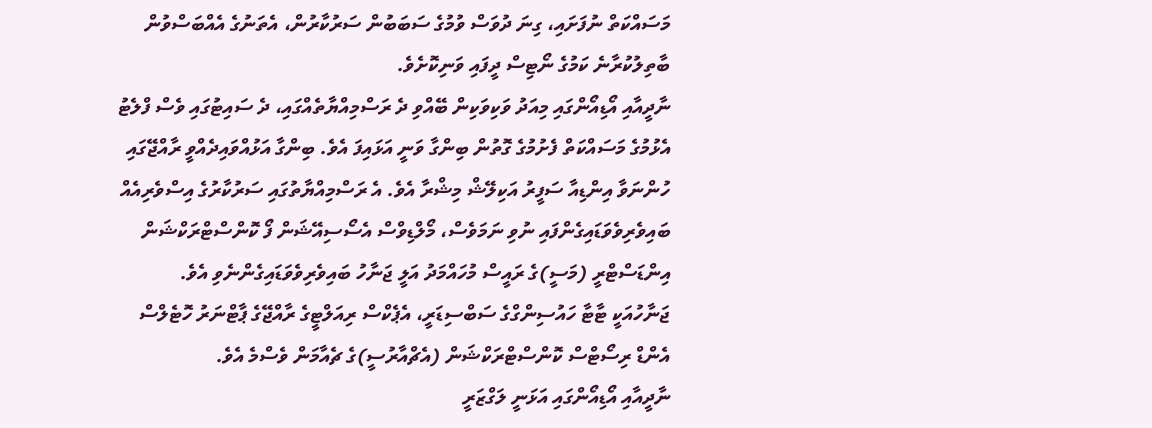މަސައްކަތް ނުފަށައި، ގިނަ ދުވަސް ވުމުގެ ސަބަބުން ސަރުކާރުން، އެތަނުގެ އެއްބަސްވުން ބާތިލުކުރާނެ ކަމުގެ ނޯޓިސް ދީފައި ވަނިކޮށެވެ.
ނާދީއާއި އޯޑިއޯންގައި މިއަދު ވަކިވަކިން ބޭއްވި ދެ ރަސްމިއްޔާތެއްގައި، ދެ ސައިޓުގައި ވެސް ފްލެޓު އެޅުމުގެ މަސައްކަތް ފެށުމުގެ ގޮތުން ބިންގާ ވަނީ އަޅައިފަ އެވެ. ބިންގާ އަޅުއްވައިދެއްވީ ރާއްޖޭގައި ހުންނަވާ އިންޑިއާ ސަފީރު އަކިލޭޝް މިޝްރާ އެވެ. އެ ރަސްމިއްޔާތުގައި ސަރުކާރުގެ އިސްވެރިއެއް ބައިވެރިވެވަޑައިގެންފައި ނުވި ނަމަވެސް، މޯލްޑިވްސް އެސޯސިއޭޝަން ފޯ ކޮންސްޓްރަކްޝަން އިންޑަސްޓްރީ (މަސީ)ގެ ރައީސް މުހައްމަދު އަލީ ޖަނާހު ބައިވެރިވެވަޑައިގެންނެވި އެވެ.
ޖަނާހުއަކީ ޓާޓާ ހައުސިންގްގެ ސަބްސިޑަރީ، އެޕެކްސް ރިއަލްޓީގެ ރާއްޖޭގެ ޕާޓްނަރު ހޮޓެލްސް އެންޑް ރިސޯޓްސް ކޮންސްޓްރަކްޝަން (އެޗްއާރުސީ)ގެ ޗެއާމަން ވެސްމެ އެވެ.
ނާދީއާއި އޯޑިއޯންގައި އަޅަނީ ލަގްޒަރީ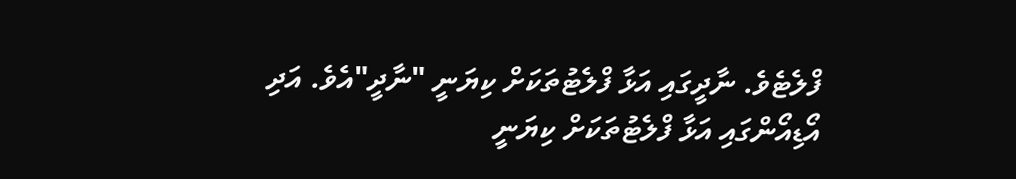ފްލެޓެވެ. ނާދީގައި އަޅާ ފްލެޓުތަކަށް ކިޔަނީ "ނާދީ"އެވެ. އަދި އޯޑިއޯންގައި އަޅާ ފްލެޓުތަކަށް ކިޔަނީ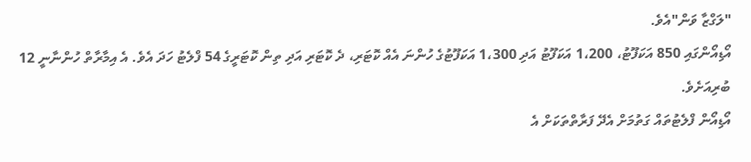"ލަގްޒާ ވަން"އެވެ.
އޯޑިއޯންގައި 850 އަކަފޫޓު، 1،200 އަކަފޫޓު އަދި 1،300 އަކަފޫޓުގެ ހުންނަ އެއް ކޮޓަރި، ދެ ކޮޓަރި އަދި ތިން ކޮޓަރީގެ 54 ފްލެޓު ހަދަ އެވެ. އެ އިމާރާތް ހުންނާނީ 12 ބުރިއަށެވެ.
އޯޑިއޯން ފްލެޓުތައް ގަތުމަށް އެދޭ ފަރާތްތަކަށް އެ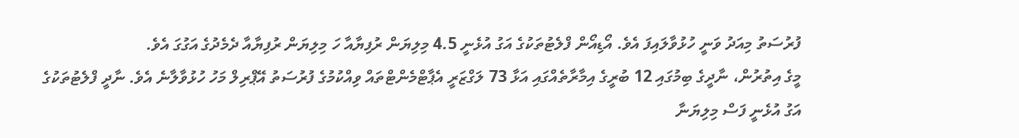ފުރުސަތު މިއަދު ވަނީ ހުޅުވާލައިފަ އެވެ. އޯޑިއޯން ފްލެޓުތަކުގެ އަގު އުޅެނީ 4.5 މިލިޔަން ރުފިޔާއާ ހަ މިލިޔަން ރުފިޔާއާ ދެމެދުގެ އަގުގަ އެވެ.
މީގެ އިތުރުން، ނާދީގެ ބިމުގައި 12 ބުރީގެ އިމާރާތެއްގައި އަޅާ 73 ލަގްޒަރީ އެޕާޓްމެންޓްތައް ވިއްކުމުގެ ފުރުސަތު އޭޕްރިލް މަހު ހުޅުވާލާނެ އެވެ. ނާދީ ފްލެޓުތަކުގެ އަގު އުޅެނީ ފަސް މިލިޔަނާ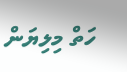ހަތް މިލިޔަން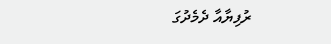ރުފިޔާއާ ދެމެދުގަ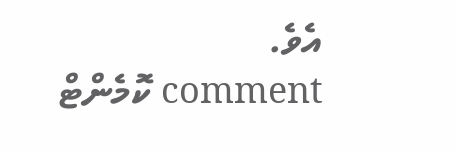އެވެ.
comment ކޮމެންޓް